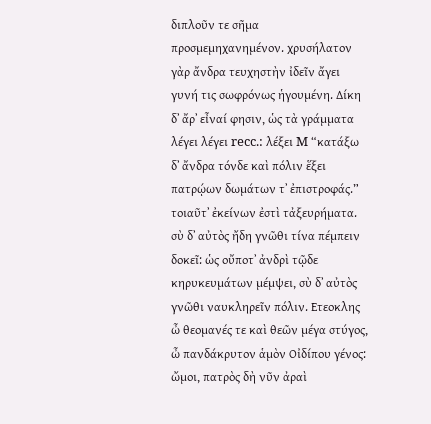διπλοῦν τε σῆμα προσμεμηχανημένον. χρυσήλατον γὰρ ἄνδρα τευχηστὴν ἰδεῖν ἄγει γυνή τις σωφρόνως ἡγουμένη. Δίκη δ᾽ ἄρ᾽ εἶναί φησιν, ὡς τὰ γράμματα λέγει λέγει recc.: λέξει M “κατάξω δ᾽ ἄνδρα τόνδε καὶ πόλιν ἕξει πατρῴων δωμάτων τ᾽ ἐπιστροφάς.” τοιαῦτ᾽ ἐκείνων ἐστὶ τἀξευρήματα. σὺ δ᾽ αὐτὸς ἤδη γνῶθι τίνα πέμπειν δοκεῖ: ὡς οὔποτ᾽ ἀνδρὶ τῷδε κηρυκευμάτων μέμψει, σὺ δ᾽ αὐτὸς γνῶθι ναυκληρεῖν πόλιν. Ετεοκλης ὦ θεομανές τε καὶ θεῶν μέγα στύγος, ὦ πανδάκρυτον ἁμὸν Οἰδίπου γένος: ὤμοι, πατρὸς δὴ νῦν ἀραὶ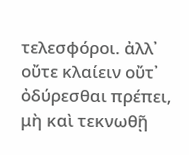τελεσφόροι. ἀλλ᾽ οὔτε κλαίειν οὔτ᾽ ὀδύρεσθαι πρέπει, μὴ καὶ τεκνωθῇ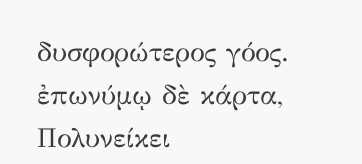δυσφορώτερος γόος. ἐπωνύμῳ δὲ κάρτα, Πολυνείκει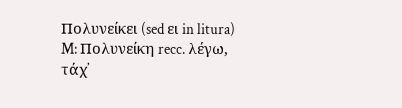Πολυνείκει (sed ει in litura) M: Πολυνείκη recc. λέγω, τάχ᾽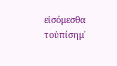εἰσόμεσθα τοὐπίσημ᾽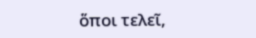ὅποι τελεῖ,